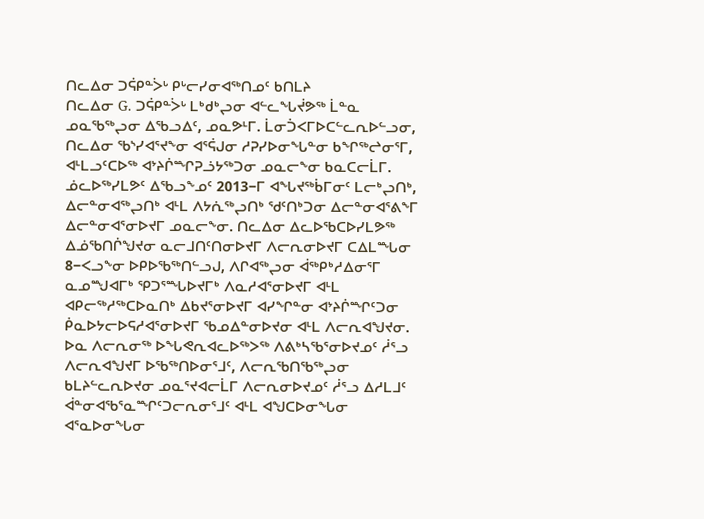ᑎᓚᐃᓂ ᑐᕌᑭᓐᐴᒡ ᑭᒡᓕᓯᓂᐊᖅᑎᓄᑦ ᑲᑎᒪᔨ
ᑎᓚᐃᓂ G. ᑐᕌᑭᓐᐴᒡ ᒪᒃᑯᒃᖢᓂ ᐊᓪᓚᖓᔫᕗᖅ ᒫᓐᓇ ᓄᓇᖃᖅᖢᓂ ᐃᖃᓗᐃᑦ, ᓄᓇᕗᒻᒥ. ᒫᓂᑑᐸᒥᐅᑕᓪᓚᕆᐅᓪᓗᓂ, ᑎᓚᐃᓂ ᖃᔅᓯᐊᕐᔪᖕᓂ ᐊᕐᕌᒍᓂ ᓱᕈᓯᐅᓂᖓᓐᓂ ᑲᖏᖅᖠᓂᕐᒥ, ᐊᒻᒪᓗᑦᑕᐅᖅ ᐊᔾᔨᒌᙱᕈᓘᔭᖅᑐᓂ ᓄᓇᓕᖕᓂ ᑲᓇᑕᓕᒫᒥ. ᓅᓚᐅᖅᓯᒪᕗᑦ ᐃᖃᓗᖕᓄᑦ 2013−ᒥ ᐊᖓᔪᖅᑳᒥᓂᑦ ᒪᓕᒃᖢᑎᒃ, ᐃᓕᓐᓂᐊᖅᖢᑎᒃ ᐊᒻᒪ ᐱᔭᕇᖅᖢᑎᒃ ᖁᑦᑎᒃᑐᓂ ᐃᓕᓐᓂᐊᕐᕕᖕᒥ ᐃᓕᓐᓂᐊᕐᓂᐅᔪᒥ ᓄᓇᓕᖕᓂ. ᑎᓚᐃᓂ ᐃᓚᐅᖃᑕᐅᓯᒪᕗᖅ ᐃᓅᖃᑎᒌᖑᔪᓂ ᓇᓕᒧᑎᑦᑎᓂᐅᔪᒥ ᐱᓕᕆᓂᐅᔪᒥ ᑕᐃᒪᙵᓂ 8−ᐸᓗᖕᓂ ᐅᑭᐅᖃᖅᑎᓪᓗᒍ, ᐱᒋᐊᖅᖢᓂ ᐋᖅᑭᒃᓱᐃᓂᕐᒥ ᓇᓄᙳᐊᒥᒃ ᕿᑐᕐᙵᐅᔪᒥᒃ ᐱᓇᓱᐊᕐᓂᐅᔪᒥ ᐊᒻᒪ ᐊᑭᓕᖅᓱᖅᑕᐅᓇᑎᒃ ᐃᑲᔪᕐᓂᐅᔪᒥ ᐊᓯᖏᓐᓂ ᐊᔾᔨᒌᙱᑦᑐᓂ ᑮᓇᐅᔭᓕᐅᕋᓱᐊᕐᓂᐅᔪᒥ ᖃᓄᐃᓐᓂᐅᔪᓂ ᐊᒻᒪ ᐱᓕᕆᐊᖑᔪᓂ. ᐅᓇ ᐱᓕᕆᓂᖅ ᐅᖓᕙᕆᐊᓚᐅᖅᐳᖅ ᐱᕕᒃᓴᖃᕐᓂᐅᔪᓄᑦ ᓲᕐᓗ ᐱᓕᕆᐊᖑᔪᒥ ᐅᖃᖅᑎᐅᓂᕐᒧᑦ, ᐱᓕᕆᖃᑎᖃᖅᖢᓂ ᑲᒪᔨᓪᓚᕆᐅᔪᓂ ᓄᓇᕐᔪᐊᓕᒫᒥ ᐱᓕᕆᓂᐅᔪᓄᑦ ᓲᕐᓗ ᐃᓱᒪᒧᑦ ᐋᓐᓂᐊᖃᕐᓇᙱᑦᑐᓕᕆᓂᕐᒧᑦ ᐊᒻᒪ ᐊᖑᑕᐅᓂᖓᓂ ᐊᕐᓇᐅᓂᖓᓂ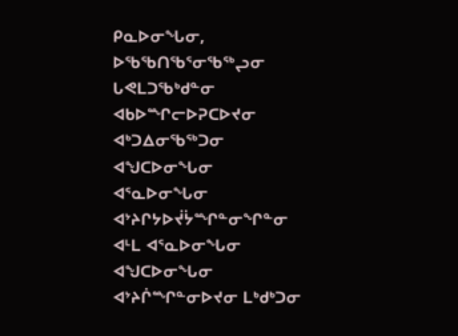ᑭᓇᐅᓂᖓᓂ, ᐅᖃᖃᑎᖃᕐᓂᖃᖅᖢᓂ ᒐᕙᒪᑐᖃᒃᑯᓐᓂ ᐊᑲᐅᙱᓕᐅᕈᑕᐅᔪᓂ ᐊᒃᑐᐃᓂᖃᖅᑐᓂ ᐊᖑᑕᐅᓂᖓᓂ ᐊᕐᓇᐅᓂᖓᓂ ᐊᔾᔨᒋᔭᐅᔫᔮᙱᓐᓂᖏᓐᓂ ᐊᒻᒪ ᐊᕐᓇᐅᓂᖓᓂ ᐊᖑᑕᐅᓂᖓᓂ ᐊᔾᔨᒌᙱᓐᓂᐅᔪᓂ ᒪᒃᑯᒃᑐᓂ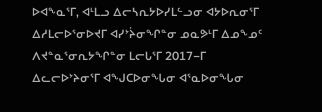ᐅᐊᖕᓇᕐᒥ, ᐊᒻᒪᓗ ᐃᓕᓴᕆᔭᐅᓯᒪᓪᓗᓂ ᐊᔭᐅᕆᓂᕐᒥ ᐃᓱᒪᓕᐅᕐᓂᐅᔪᒥ ᐊᓯᔾᔩᓂᖏᓐᓂ ᓄᓇᕗᒻᒥ ᐃᓄᖕᓄᑦ ᐱᔪᓐᓇᕐᓂᕆᔭᖏᓐᓂ ᒪᓕᒐᕐᒥ 2017−ᒥ ᐃᓚᓕᐅᔾᔨᓂᕐᒥ ᐊᖑᑕᐅᓂᖓᓂ ᐊᕐᓇᐅᓂᖓᓂ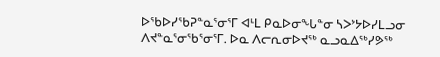ᐅᖃᐅᓯᖃᕈᓐᓇᕐᓂᕐᒥ ᐊᒻᒪ ᑭᓇᐅᓂᖓᓐᓂ ᓴᐳᔾᔭᐅᓯᒪᓗᓂ ᐱᔪᓐᓇᕐᓂᖃᕐᓂᕐᒥ. ᐅᓇ ᐱᓕᕆᓂᐅᔪᖅ ᓇᓗᓇᐃᖅᓯᕗᖅ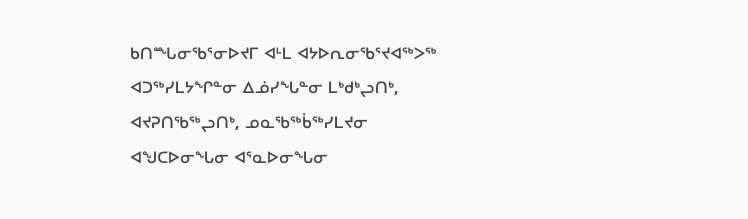ᑲᑎᙵᓂᖃᕐᓂᐅᔪᒥ ᐊᒻᒪ ᐊᔭᐅᕆᓂᖃᕐᔪᐊᖅᐳᖅ ᐊᑐᖅᓯᒪᔭᖏᓐᓂ ᐃᓅᓯᖓᓐᓂ ᒪᒃᑯᒃᖢᑎᒃ, ᐊᔪᕈᑎᖃᖅᖢᑎᒃ, ᓄᓇᖃᖅᑳᖅᓯᒪᔪᓂ ᐊᖑᑕᐅᓂᖓᓂ ᐊᕐᓇᐅᓂᖓᓂ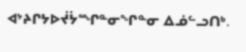ᐊᔾᔨᒋᔭᐅᔫᔮᙱᓐᓂᖏᓐᓂ ᐃᓅᓪᓗᑎᒃ.